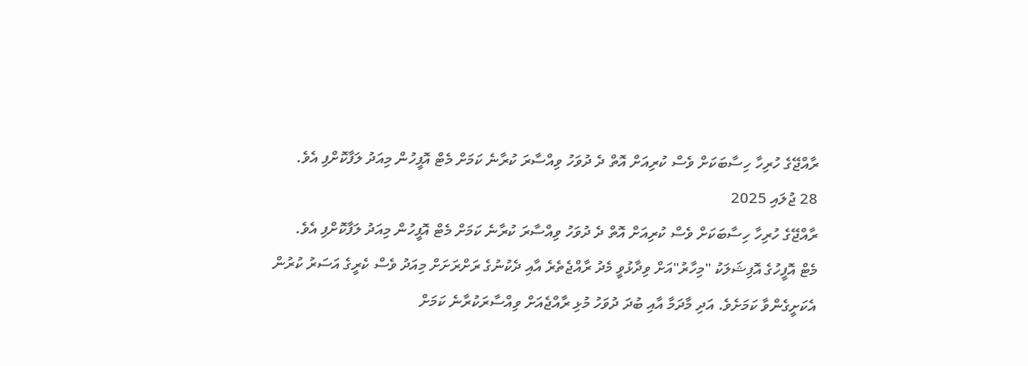ރާއްޖޭގެ ހުރިހާ ހިސާބަކަށް ވެސް ކުރިއަށް އޮތް ދެ ދުވަހު ވިއްސާރަ ކުރާނެ ކަމަށް މެޓް އޮފީހުން މިއަދު ލަފާކޮށްފި އެވެ.
28 ޖުލައި 2025
ރާއްޖޭގެ ހުރިހާ ހިސާބަކަށް ވެސް ކުރިއަށް އޮތް ދެ ދުވަހު ވިއްސާރަ ކުރާނެ ކަމަށް މެޓް އޮފީހުން މިއަދު ލަފާކޮށްފި އެވެ.
މެޓް އޮފީހުގެ އޮފިޝަލަކު "މިހާރު"އަށް ވިދާޅުވީ މެދު ރާއްޖެތެރެ އާއި ދެކުނުގެ ރަށްރަށަށް މިއަދު ވެސް ކެރީގެ އަސަރު ކުރުން އެކަށީގެންވާ ކަމަށެވެ. އަދި މާދަމާ އާއި ބުދަ ދުވަހު މުޅި ރާއްޖެއަށް ވިއްސާރަކުރާނެ ކަމަށް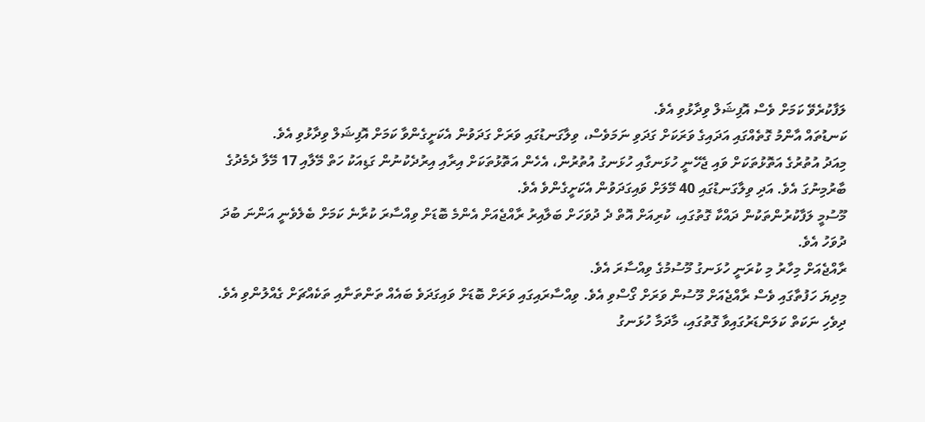ލަފާކުރެވޭ ކަމަށް ވެސް އޮފިޝަލް ވިދާޅުވި އެވެ.
ކަނޑުތައް އާންމު ގޮތެއްގައި އަދައިގެ ވަރަކަށް ގަދަވި ނަމަވެސް، ވިލާގަނޑުގައި ވަރަށް ގަދަވުން އެކަށީގެންވާ ކަމަށް އޮފިޝަލް ވިދާޅުވި އެވެ.
މިއަދު އުތުރުގެ އަތޮޅުތަކަށް ވައި ޖެހޭނީ ހުޅަނގާއި ހުޅަނގު އުތުރުން، އެހެން އަތޮޅުތަކަށް އިރާއި އިރުދެކުނުން ގަޑިއަކު ހަތް މޭލާއި 17 މޭލާ ދެމެދުގެ ބާރުމިނުގަ އެވެ. އަދި ވިލާގަނޑުގައި 40 މޭލަށް ވައިގަދަވުން އެކަށީގެންވެ އެވެ.
މޫސުމީ ލަފާކުރުންތަކުން ދައްކާ ގޮތުގައި، ކުރިއަށް އޮތް ދެ ދުވަހަށް ބަލާއިރު ރާއްޖެއަށް އެންމެ ބޮޑަށް ވިއްސާރަ ކުރާނެ ކަމަށް ބެލެވެނީ އަންނަ ބުދަ ދުވަހު އެވެ.
ރާއްޖެއަށް މިހާރު މި ކުރަނީ ހުޅަނގު މޫސުމުގެ ވިއްސާރަ އެވެ.
މިދިޔަ ހަފުތާގައި ވެސް ރާއްޖެއަށް މޫސުން ވަރަށް ގޯސްވި އެވެ. ވިއްސާރައިގައި ވަރަށް ބޮޑަށް ވައިގަދަވެ ބައެއް ތަންތަނާއި ތަކެއްޗަށް ގެއްލުންވި އެވެ.
ދިވެހި ނަކަތް ކަލަންޑަރުގައިވާ ގޮތުގައި، މާދަމާ ހުޅަނގު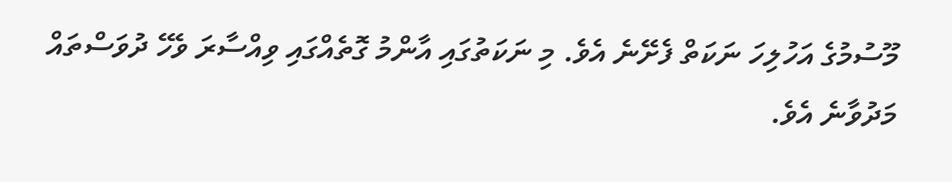މޫސުމުގެ އަހުލިހަ ނަކަތް ފެށޭނެ އެވެ. މި ނަކަތުގައި އާންމު ގޮތެއްގައި ވިއްސާރަ ވެހޭ ދުވަސްތައް މަދުވާނެ އެވެ.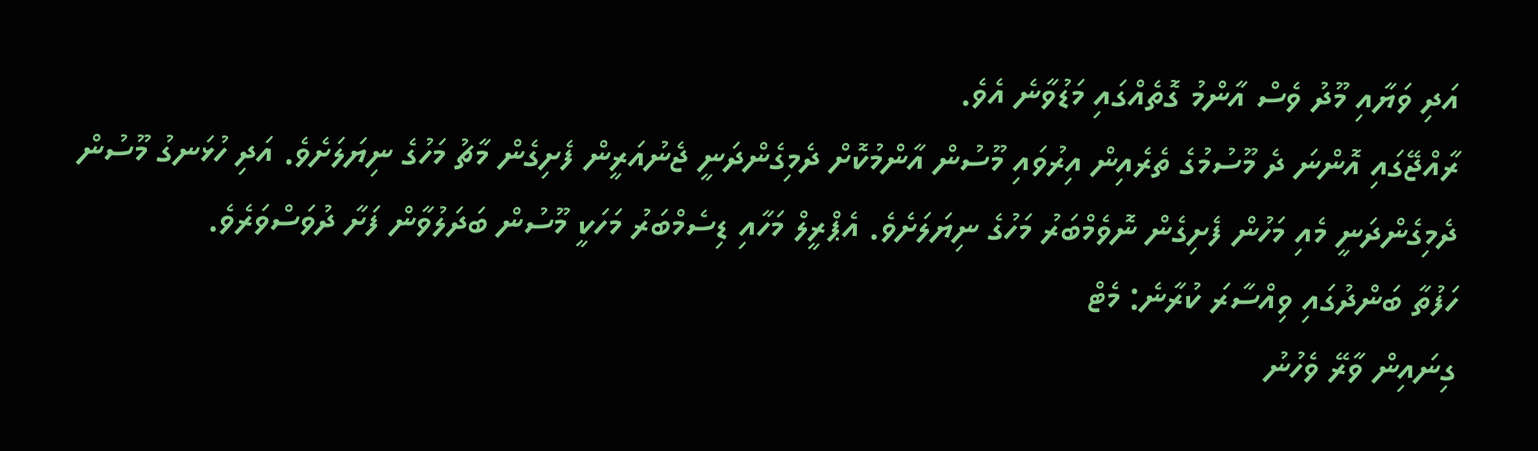އަދި ވަޔާއި މޫދު ވެސް އާންމު ގޮތެއްގައި މަޑުވާނެ އެވެ.
ރާއްޖޭގައި އޮންނަ ދެ މޫސުމުގެ ތެރެއިން އިރުވައި މޫސުން އާންމުކޮށް ދެމިގެންދަނީ ޖެނުއަރީން ފެށިގެން މާޗު މަހުގެ ނިޔަލަށެވެ. އަދި ހުޅަނގު މޫސުން ދެމިގެންދަނީ މެއި މަހުން ފެށިގެން ނޮވެމްބަރު މަހުގެ ނިޔަލަށެވެ. އެޕްރީލް މަހާއި ޑިސެމްބަރު މަހަކީ މޫސުން ބަދަލުވާން ފަށާ ދުވަސްވަރެވެ.
ހަފުތާ ބަންދުގައި ވިއްސާރަ ކުރާނެ: މެޓް
ގިނައިން ވާރޭ ވެހުނު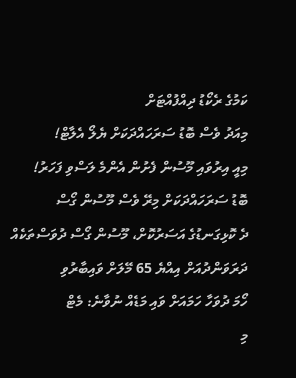ކަމުގެ ރެކޯޑު ދިއްފުއްޓަށް
މިއަދު ވެސް ބޮޑު ސަރަހައްދަކަށް ޔެލޯ އެލާޓް!
މިއީ އިރުވައި މޫސުން ފެށުން އެންމެ ލަސްވި ފަހަރު!
ބޮޑު ސަރަހައްދަކަށް މިރޭ ވެސް މޫސުން ގޯސް
ދެ ކޮޅިގަނޑުގެ އަސަރުކޮށް، މޫސުން ގޯސް ދުވަސްތަކެއް
ދަރަވަންދުއަށް އިއްޔެ 65 މޭލަށް ވައިބާރުވި
ހޯމަ ދުވަހާ ހަމައަށް ވައި މަޑެއް ނުވާނެ: މެޓް
މި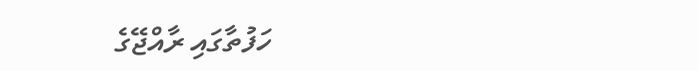ހަފުތާގައި ރާއްޖޭގެ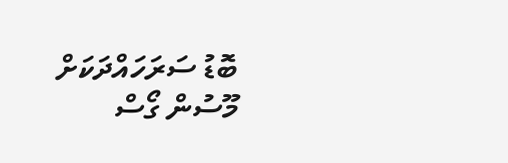ބޮޑު ސަރަހައްދަކަށް މޫސުން ގޯސް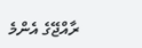ރާއްޖޭގެ އެންމެ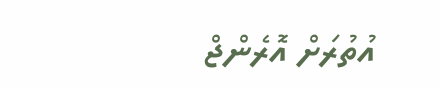އުތުރަށް އޮރެންޖް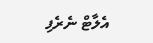އެލާޓް ނެރެފި